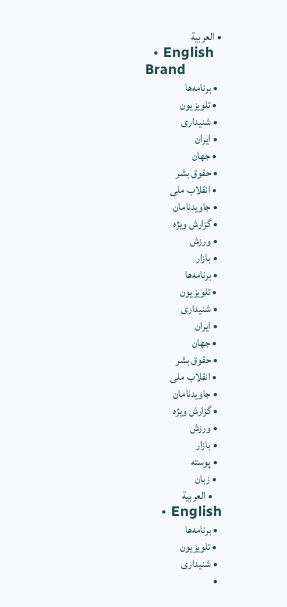• العربية
  • English
Brand
  • برنامه‌ها
  • تلویزیون
  • شنیداری
  • ایران
  • جهان
  • حقوق بشر
  • انقلاب ملی
  • جاویدنامان
  • گزارش ویژه
  • ورزش
  • بازار
  • برنامه‌ها
  • تلویزیون
  • شنیداری
  • ایران
  • جهان
  • حقوق بشر
  • انقلاب ملی
  • جاویدنامان
  • گزارش ویژه
  • ورزش
  • بازار
  • پوسته
  • زبان
    • العربية
    • English
  • برنامه‌ها
  • تلویزیون
  • شنیداری
  •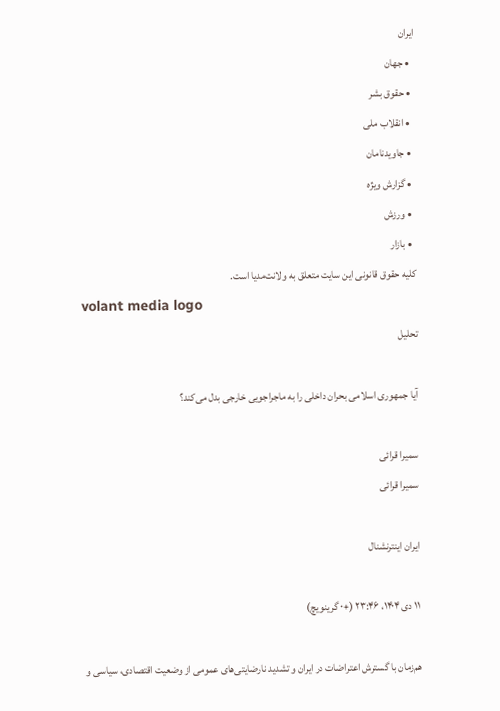ایران
  • جهان
  • حقوق بشر
  • انقلاب ملی
  • جاویدنامان
  • گزارش ویژه
  • ورزش
  • بازار
کلیه حقوق قانونی این سایت متعلق به ولانت‌مدیا است.
volant media logo
تحلیل

آیا جمهوری اسلامی بحران داخلی را به ماجراجویی خارجی بدل می‌کند؟

سمیرا قرائی
سمیرا قرائی

ایران اینترنشنال

۱۱ دی ۱۴۰۴، ۲۳:۴۶ (+۰ گرینویچ)

هم‌زمان با گسترش اعتراضات در ایران و تشدید نارضایتی‌های عمومی از وضعیت اقتصادی، سیاسی و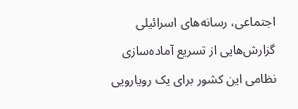اجتماعی، ‌رسانه‌های اسرائیلی گزارش‌هایی از تسریع آماده‌سازی نظامی این کشور برای یک رویارویی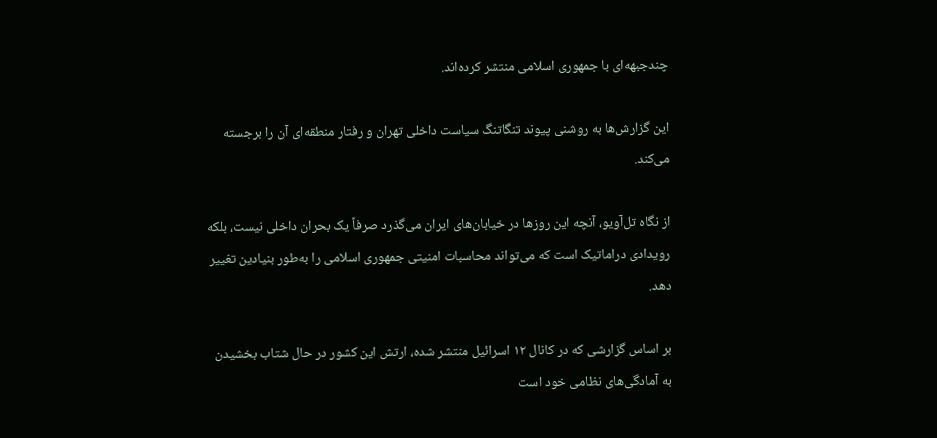چندجبهه‌ای با جمهوری اسلامی منتشر کرده‌اند.

این گزارش‌ها به روشنی پیوند تنگاتنگ سیاست داخلی تهران و رفتار منطقه‌ای آن را برجسته می‌کند.

از نگاه تل‌آویو، آنچه این روزها در خیابان‌های ایران می‌گذرد صرفاً یک بحران داخلی نیست، بلکه رویدادی دراماتیک است که می‌تواند محاسبات امنیتی جمهوری اسلامی را به‌طور بنیادین تغییر دهد.

بر اساس گزارشی که در کانال ۱۲ اسرائیل منتشر شده، ارتش این کشور در حال شتاب بخشیدن به آمادگی‌های نظامی خود است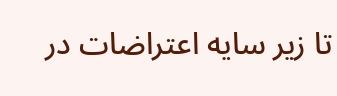تا زیر سایه اعتراضات در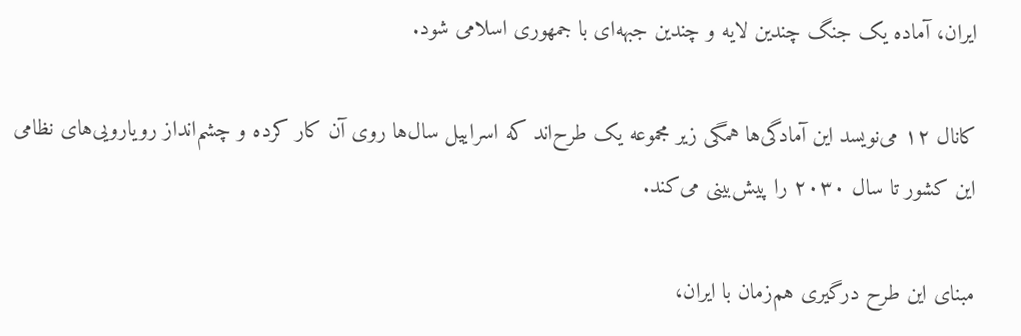ایران، آماده یک جنگ چندین لایه و چندین جبهه‌ای با جمهوری اسلامی شود.

کانال ۱۲ می‌نویسد ‌این آمادگی‌ها همگی زیر مجموعه یک طرح‌اند که اسراییل سال‌ها روی آن کار کرده و چشم‌انداز رویارویی‌های نظامی این کشور تا سال ۲۰۳۰ را پیش‌بینی می‌کند.

مبنای این طرح‌ درگیری هم‌زمان با ایران،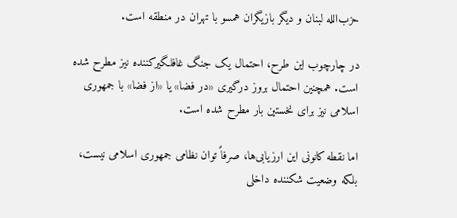حزب‌الله لبنان و دیگر بازیگران همسو با تهران در منطقه است.

در چارچوب این طرح، احتمال یک جنگ غافلگیرکننده نیز مطرح شده است. همچنین احتمال بروز درگیری «در فضا» یا «از فضا» با جمهوری اسلامی نیز برای نخستین بار مطرح شده است.

اما نقطه کانونی این ارزیابی‌ها، صرفاً توان نظامی جمهوری اسلامی نیست، بلکه وضعیت شکننده داخلی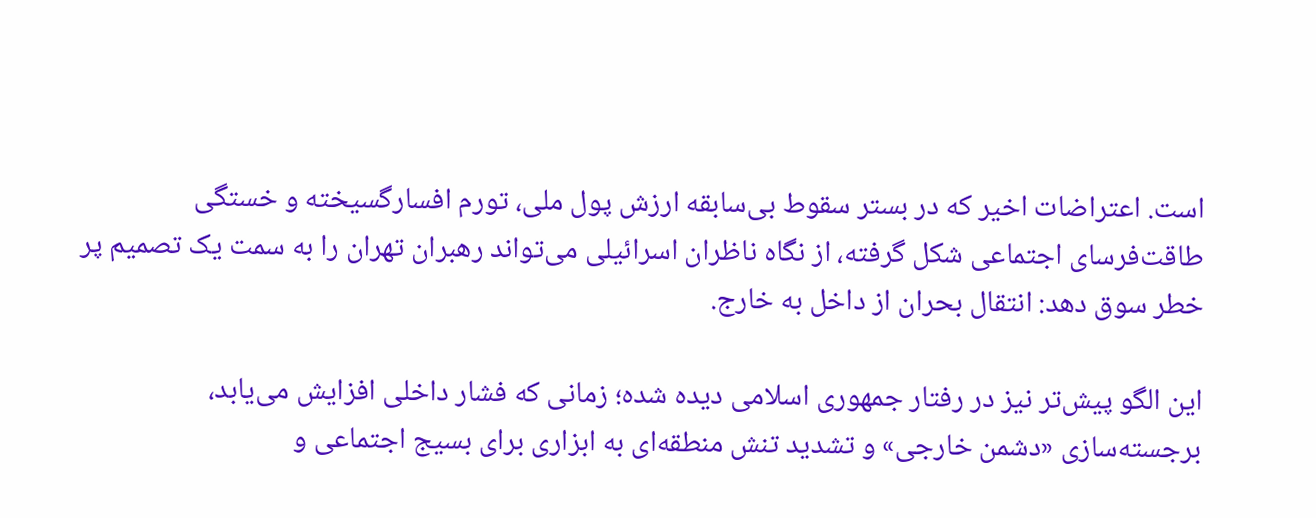است. اعتراضات اخیر که در بستر سقوط بی‌سابقه ارزش پول ملی، تورم افسارگسیخته و خستگی طاقت‌فرسای اجتماعی شکل گرفته، از نگاه ناظران اسرائیلی می‌تواند رهبران تهران را به سمت یک تصمیم پر خطر سوق دهد: انتقال بحران از داخل به خارج.

این الگو پیش‌تر نیز در رفتار جمهوری اسلامی دیده شده؛ زمانی که فشار داخلی افزایش می‌یابد، برجسته‌سازی «دشمن خارجی» و تشدید تنش منطقه‌ای به ابزاری برای بسیج اجتماعی و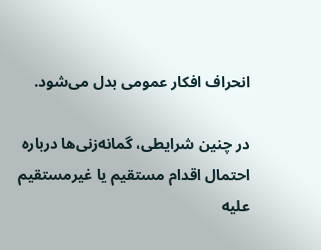انحراف افکار عمومی بدل می‌شود.

در چنین شرایطی، گمانه‌زنی‌ها درباره احتمال اقدام مستقیم یا غیرمستقیم علیه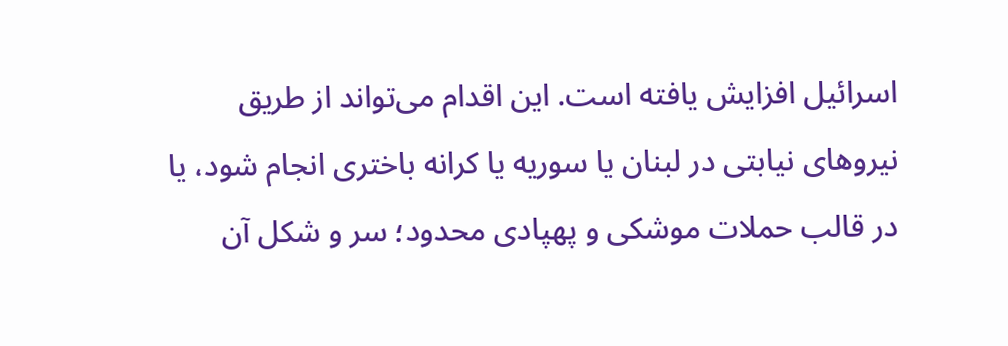اسرائیل افزایش یافته است. این اقدام می‌تواند از طریق نیروهای نیابتی در لبنان یا سوریه یا کرانه باختری انجام شود، یا در قالب حملات موشکی و پهپادی محدود؛ سر و شکل آن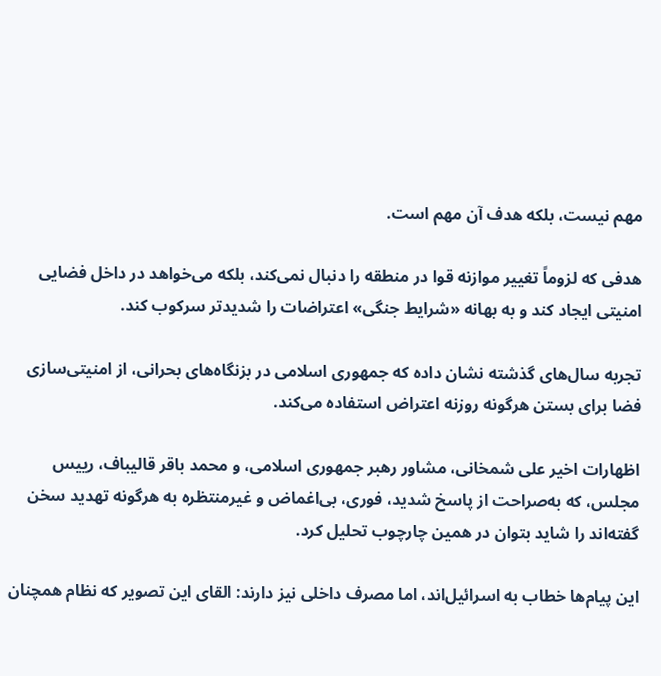مهم نیست، بلکه هدف آن مهم است.

هدفی که لزوماً تغییر موازنه قوا در منطقه را دنبال نمی‌کند، بلکه می‌خواهد در داخل فضایی امنیتی ایجاد کند و به بهانه «شرایط جنگی» اعتراضات را شدیدتر سرکوب کند.

تجربه سال‌های گذشته نشان داده که جمهوری اسلامی در بزنگاه‌های بحرانی، از امنیتی‌سازی فضا برای بستن هرگونه روزنه اعتراض استفاده می‌کند.

اظهارات اخیر علی شمخانی، مشاور رهبر جمهوری اسلامی، و محمد باقر قالیباف، ريیس مجلس، که به‌صراحت از پاسخ شدید، فوری، بی‌اغماض و غیرمنتظره به هرگونه تهدید سخن گفته‌اند را شاید بتوان در همین چارچوب تحلیل کرد.

این پیام‌ها خطاب به اسرائیل‌اند، اما مصرف داخلی نیز دارند: القای این تصویر که نظام همچنان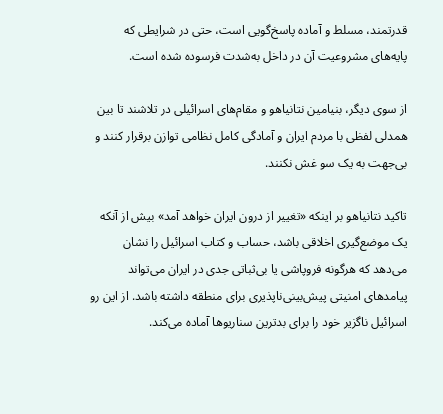قدرتمند، مسلط و آماده پاسخ‌گویی است، حتی در شرایطی که پایه‌های مشروعیت آن در داخل به‌شدت فرسوده شده است.

از سوی دیگر، بنیامین نتانیاهو و مقام‌های اسرائیلی در تلاشند تا بین همدلی لفظی با مردم ایران و آمادگی کامل نظامی توازن برقرار کنند و بی‌جهت به یک سو غش نکنند.

تاکید نتانیاهو بر اینکه «تغییر از درون ایران خواهد آمد» بیش از آنکه یک موضع‌گیری اخلاقی باشد، حساب و کتاب اسرائیل را نشان می‌دهد که هرگونه فروپاشی یا بی‌ثباتی جدی در ایران می‌تواند پیامدهای امنیتی پیش‌بینی‌ناپذیری برای منطقه داشته باشد. از این رو اسرائیل ناگزیر خود را برای بدترین سناریوها آماده می‌کند.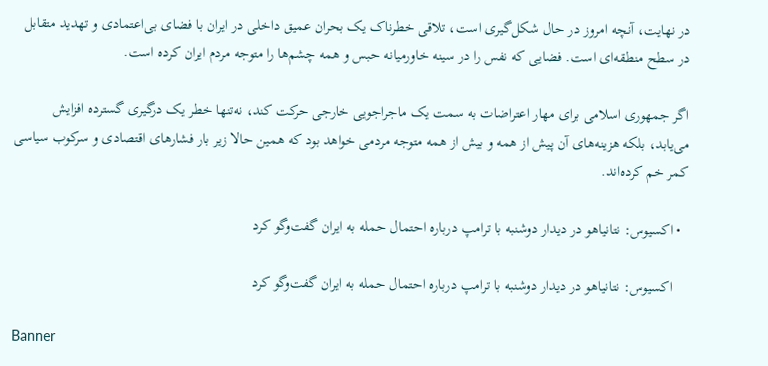در نهایت، آنچه امروز در حال شکل‌گیری است، تلاقی خطرناک یک بحران عمیق داخلی در ایران با فضای بی‌اعتمادی و تهدید متقابل در سطح منطقه‌ای است. فضایی که نفس را در سینه‌ خاورمیانه حبس و همه چشم‌ها را متوجه مردم ایران کرده است.

اگر جمهوری اسلامی برای مهار اعتراضات به سمت یک ماجراجویی خارجی حرکت کند، نه‌تنها خطر یک درگیری گسترده افزایش می‌یابد، بلکه هزینه‌های آن پیش از همه و بیش از همه متوجه مردمی خواهد بود که همین حالا زیر بار فشارهای اقتصادی و سرکوب سیاسی کمر خم کرده‌اند.

  • اکسیوس: نتانیاهو در دیدار دوشنبه با ترامپ درباره احتمال حمله به ایران گفت‌وگو کرد

    اکسیوس: نتانیاهو در دیدار دوشنبه با ترامپ درباره احتمال حمله به ایران گفت‌وگو کرد

Banner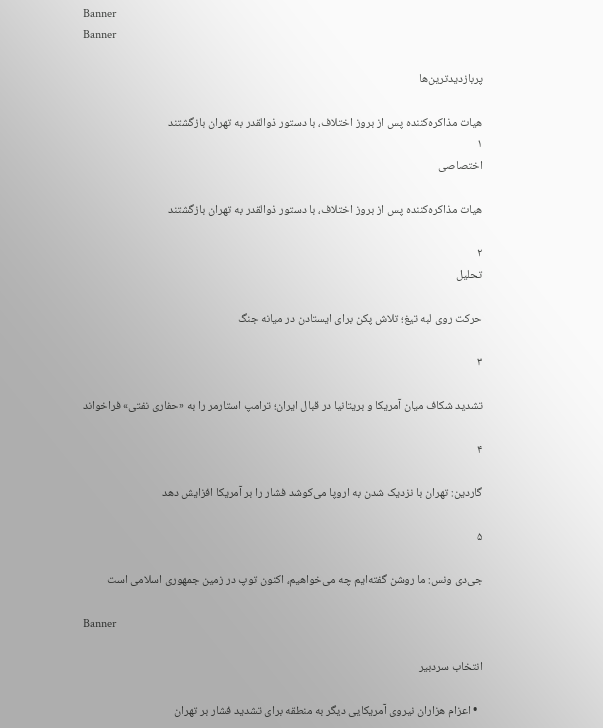Banner
Banner

پربازدیدترین‌ها

هیات مذاکره‌کننده‌ پس از بروز اختلاف، با دستور ذوالقدر به تهران بازگشتند
۱
اختصاصی

هیات مذاکره‌کننده‌ پس از بروز اختلاف، با دستور ذوالقدر به تهران بازگشتند

۲
تحلیل

حرکت روی لبه تیغ؛ تلاش پکن برای ایستادن در میانه جنگ

۳

تشدید شکاف میان آمریکا و بریتانیا در قبال ایران؛ ترامپ استارمر را به «حفاری نفتی» فراخواند

۴

گاردین: تهران با نزدیک شدن به اروپا می‌کوشد فشار را بر آمریکا افزایش دهد

۵

جی‌دی ونس: ما روشن گفته‌ایم چه می‌خواهیم، اکنون توپ در زمین جمهوری اسلامی است

Banner

انتخاب سردبیر

  • اعزام هزاران نیروی آمریکایی دیگر به منطقه برای تشدید فشار بر تهران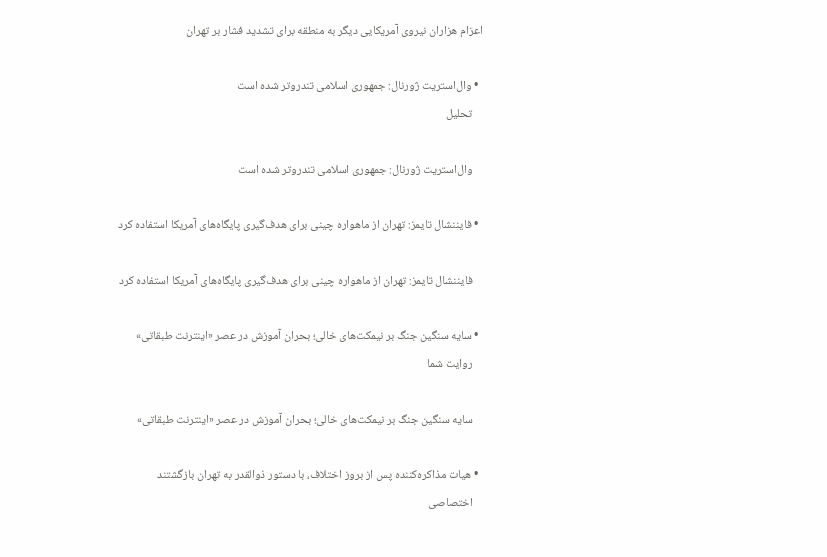اعزام هزاران نیروی آمریکایی دیگر به منطقه برای تشدید فشار بر تهران

  • وال‌استریت ژورنال: جمهوری اسلامی تندروتر شده است
    تحلیل

    وال‌استریت ژورنال: جمهوری اسلامی تندروتر شده است

  • فایننشال تایمز: تهران از ماهواره چینی برای هدف‌گیری پایگاه‌های آمریکا استفاده کرد

    فایننشال تایمز: تهران از ماهواره چینی برای هدف‌گیری پایگاه‌های آمریکا استفاده کرد

  • سایه سنگین جنگ بر نیمکت‌های خالی؛ بحران آموزش در عصر «اینترنت طبقاتی»
    روایت شما

    سایه سنگین جنگ بر نیمکت‌های خالی؛ بحران آموزش در عصر «اینترنت طبقاتی»

  • هیات مذاکره‌کننده‌ پس از بروز اختلاف، با دستور ذوالقدر به تهران بازگشتند
    اختصاصی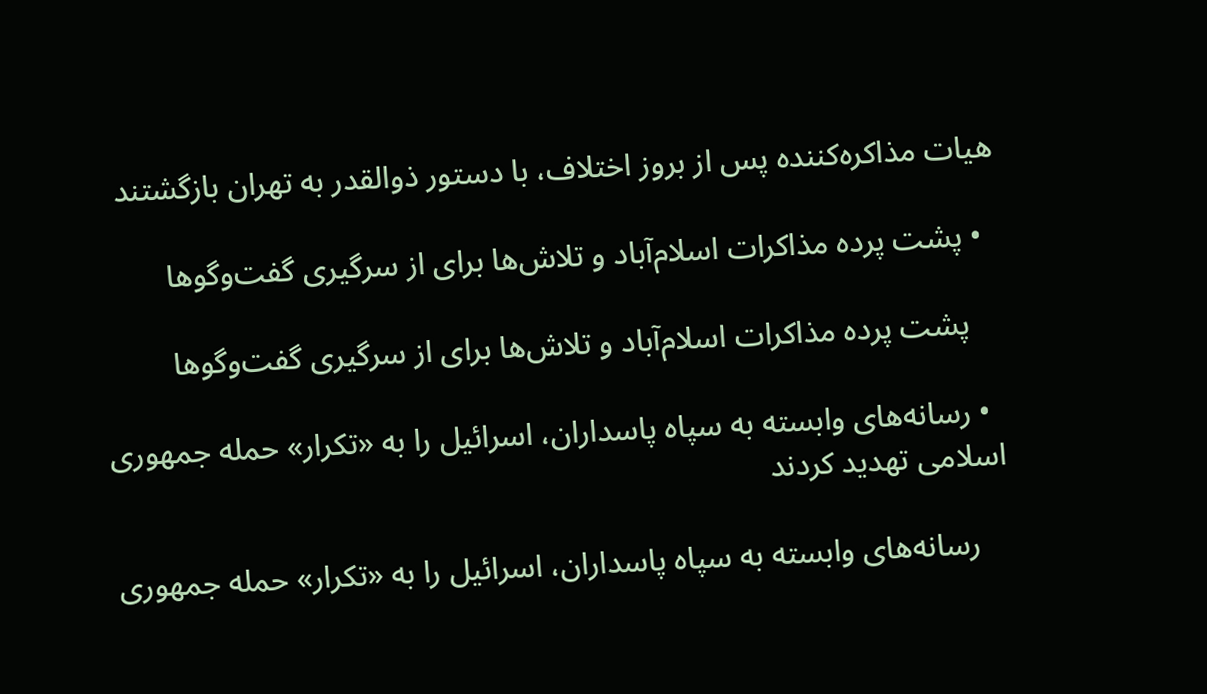هیات مذاکره‌کننده‌ پس از بروز اختلاف، با دستور ذوالقدر به تهران بازگشتند

  • پشت پرده مذاکرات اسلام‌آباد و تلاش‌ها برای از سرگیری گفت‌وگوها

    پشت پرده مذاکرات اسلام‌آباد و تلاش‌ها برای از سرگیری گفت‌وگوها

  • رسانه‌های وابسته به سپاه پاسداران، اسرائیل را به «تکرار» حمله جمهوری اسلامی تهدید کردند

    رسانه‌های وابسته به سپاه پاسداران، اسرائیل را به «تکرار» حمله جمهوری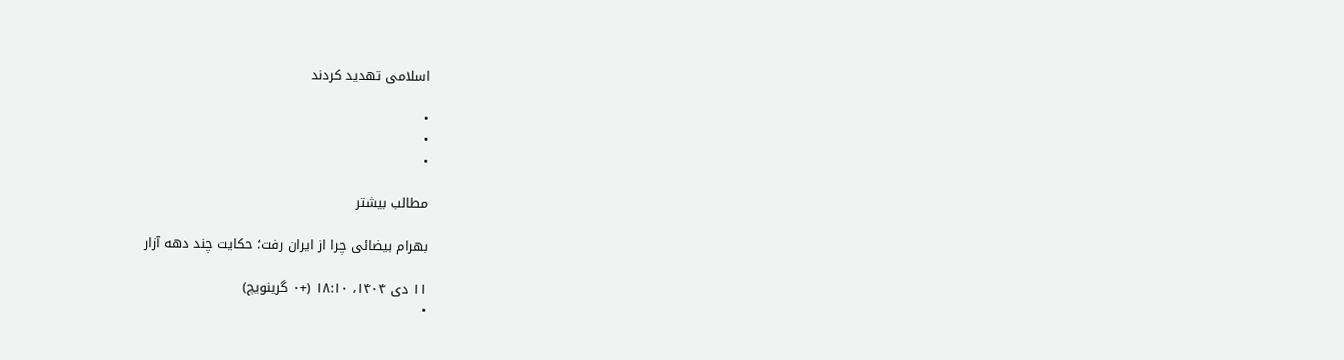اسلامی تهدید کردند

•
•
•

مطالب بیشتر

بهرام بیضائی چرا از ایران رفت؛ حکایت چند دهه آزار

۱۱ دی ۱۴۰۴، ۱۸:۱۰ (+۰ گرینویچ)
•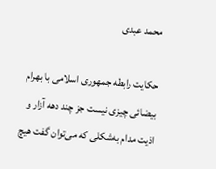محمد عبدی

حکایت رابطه جمهوری اسلامی با بهرام بیضائی چیزی نیست جز چند دهه آزار و اذیت مدام به‌شکلی که می‌توان گفت هیچ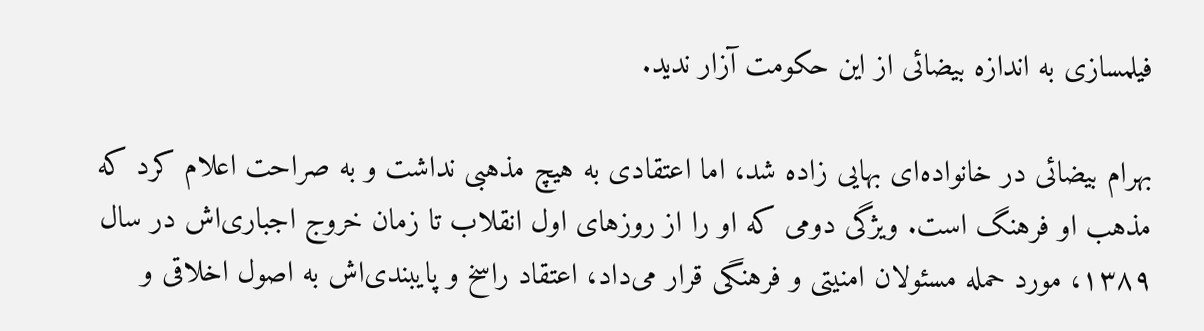فیلمسازی به اندازه بیضائی از این حکومت آزار ندید.

بهرام بیضائی در خانواده‌ای بهایی زاده شد، اما اعتقادی به هیچ مذهبی نداشت و به صراحت اعلام کرد که مذهب او فرهنگ است. ویژگی دومی که او را از روزهای اول انقلاب تا زمان خروج اجباری‌اش در سال ۱۳۸۹، مورد حمله مسئولان امنیتی و فرهنگی قرار می‌داد، اعتقاد راسخ و پایبندی‌اش به اصول اخلاقی و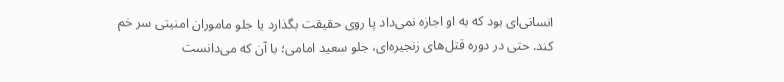انسانی‌ای بود که به او اجازه نمی‌داد پا روی حقیقت بگذارد یا جلو ماموران امنیتی سر خم کند. حتی در دوره قتل‌های زنجیره‌ای، جلو سعید امامی؛ با آن که می‌دانست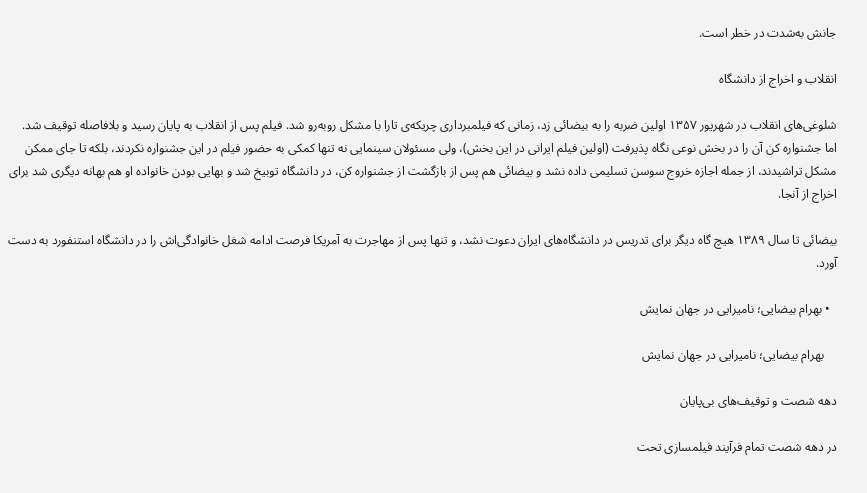جانش به‌شدت در خطر است.

انقلاب و اخراج از دانشگاه

شلوغی‌های انقلاب در شهریور ۱۳۵۷ اولین ضربه را به بیضائی زد، زمانی که فیلمبرداری چریکه‌ی تارا با مشکل روبه‌رو شد. فیلم پس از انقلاب به پایان رسید و بلافاصله توقیف شد. اما جشنواره کن آن را در بخش نوعی نگاه پذیرفت (اولین فیلم ایرانی در این بخش)، ولی مسئولان سینمایی نه تنها کمکی به حضور فیلم در این جشنواره نکردند، بلکه تا جای ممکن مشکل تراشیدند، از جمله اجازه خروج سوسن تسلیمی داده نشد و بیضائی هم پس از بازگشت از جشنواره کن، در دانشگاه توبیخ شد و بهایی بودن خانواده او هم بهانه دیگری شد برای اخراج از آنجا.

بیضائی تا سال ۱۳۸۹ هیچ گاه دیگر برای تدریس در دانشگاه‌های ایران دعوت نشد، و تنها پس از مهاجرت به آمریکا فرصت ادامه شغل خانوادگی‌اش را در دانشگاه استنفورد به دست آورد.

  • بهرام بیضایی؛ نامیرایی در جهان نمایش

    بهرام بیضایی؛ نامیرایی در جهان نمایش

دهه شصت و توقیف‌های بی‌پایان

در دهه شصت تمام فرآیند فیلمسازی تحت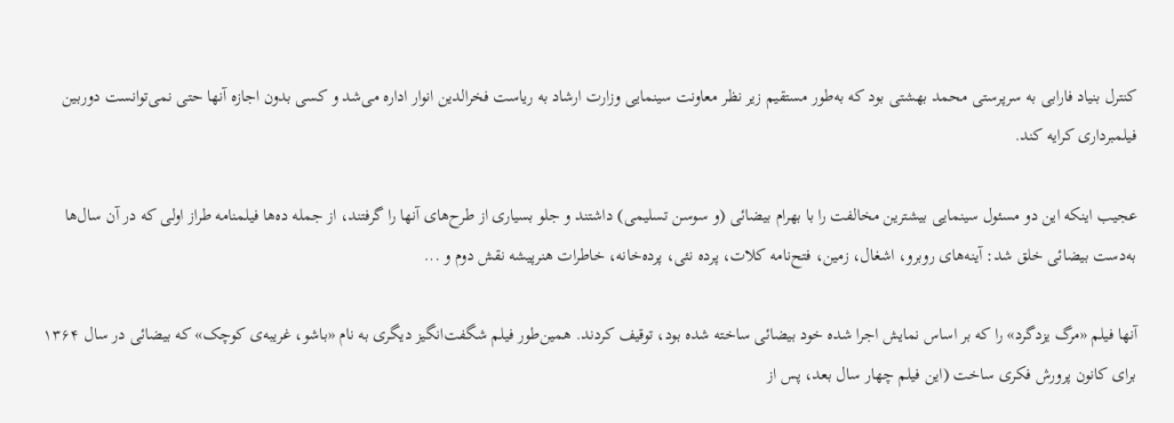کنترل بنیاد فارابی به سرپرستی محمد بهشتی بود که به‌طور مستقیم زیر نظر معاونت سینمایی وزارت ارشاد به ریاست فخرالدین انوار اداره می‌شد و کسی بدون اجازه آنها حتی نمی‌توانست دوربین فیلمبرداری کرایه کند.

عجیب اینکه این دو مسئول سینمایی بیشترین مخالفت را با بهرام بیضائی (و سوسن تسلیمی) داشتند و جلو بسیاری از طرح‌های آنها را گرفتند، از جمله ده‌ها فیلمنامه طراز اولی که در آن سال‌ها به‌دست بیضائی خلق شد: آینه‌های روبرو، اشغال، زمین، فتح‌نامه کلات، پرده نئی، پرده‌خانه، خاطرات هنرپیشه نقش دوم و ...

آنها فیلم «مرگ یزدگرد» را که بر اساس نمایش اجرا شده خود بیضائی ساخته شده بود، توقیف کردند. همین‌طور فیلم شگفت‌انگیز دیگری به نام «باشو، غریبه‌ی کوچک» که بیضائی در سال ۱۳۶۴ برای کانون پرورش فکری ساخت (این فیلم چهار سال بعد، پس از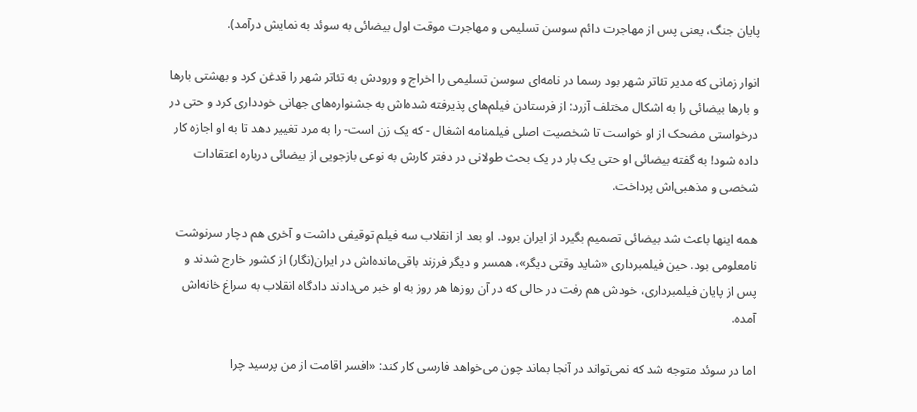پایان جنگ، یعنی پس از مهاجرت دائم سوسن تسلیمی و مهاجرت موقت اول بیضائی به سوئد به نمایش درآمد).

انوار زمانی که مدیر تئاتر شهر بود رسما در نامه‌ای سوسن تسلیمی را اخراج و ورودش به تئاتر شهر را قدغن کرد و بهشتی بارها و بارها بیضائی را به اشکال مختلف آزرد: از فرستادن فیلم‌های پذیرفته شده‌اش به جشنواره‌های جهانی خودداری کرد و حتی در درخواستی مضحک از او خواست تا شخصیت اصلی فیلمنامه اشغال - که یک زن است- را به مرد تغییر دهد تا به او اجازه کار داده شود! به گفته بیضائی او حتی یک بار در یک بحث طولانی در دفتر کارش به نوعی بازجویی از بیضائی درباره اعتقادات شخصی و مذهبی‌اش پرداخت.

همه اینها باعث شد بیضائی تصمیم بگیرد از ایران برود. او بعد از انقلاب سه فیلم توقیفی داشت و آخری هم دچار سرنوشت نامعلومی بود. حین فیلمبرداری «شاید وقتی دیگر»، همسر و دیگر فرزند باقی‌مانده‌اش در ایران(نگار) از کشور خارج شدند و پس از پایان فیلمبرداری، خودش هم رفت در حالی که در آن روزها هر روز به او خبر می‌دادند دادگاه انقلاب به سراغ خانه‌اش آمده.

اما در سوئد متوجه شد که نمی‌تواند در آنجا بماند چون می‌خواهد فارسی کار کند: «افسر اقامت از من پرسید چرا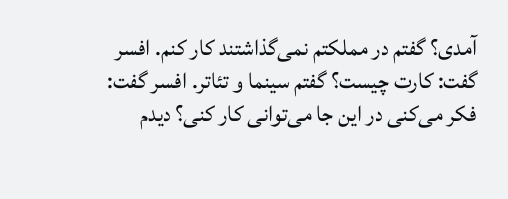آمدی؟ گفتم در مملکتم نمی‌گذاشتند کار کنم. افسر گفت: کارت چیست؟ گفتم سینما و تئاتر. افسر گفت: فکر می‌کنی در این جا می‌توانی کار کنی؟ دیدم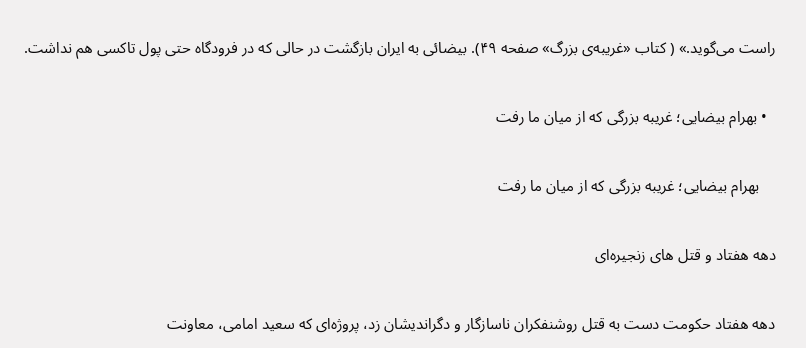راست می‌گوید.» ( کتاب «غریبه‌ی بزرگ» صفحه ۴۹). بیضائی به ایران بازگشت در حالی که در فرودگاه حتی پول تاکسی هم نداشت.

  • بهرام بیضایی؛ غریبه بزرگی که از میان ما رفت

    بهرام بیضایی؛ غریبه بزرگی که از میان ما رفت

دهه هفتاد و قتل های زنجیره‌ای

دهه هفتاد حکومت دست به قتل روشنفکران ناسازگار و دگراندیشان زد، پروژه‌ای که سعید امامی، معاونت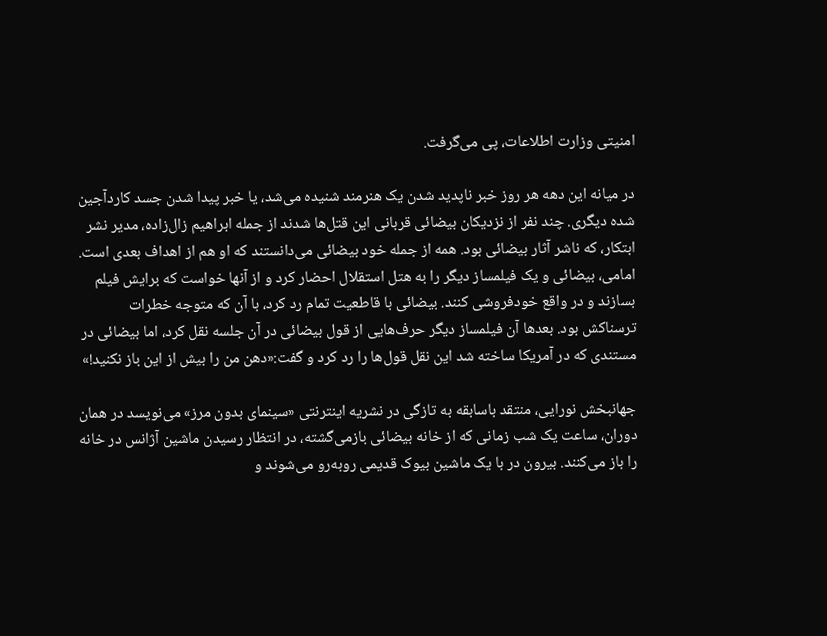امنیتی وزارت اطلاعات، پی می‌گرفت.

در میانه این دهه هر روز خبر ناپدید شدن یک هنرمند شنیده می‌شد، یا خبر پیدا شدن جسد کاردآجین شده دیگری. چند نفر از نزدیکان بیضائی قربانی این قتل‌ها شدند از جمله ابراهیم زال‌زاده، مدیر نشر ابتکار، که ناشر آثار بیضائی بود. همه از جمله خود بیضائی می‌دانستند که او هم از اهداف بعدی است. امامی، بیضائی و یک فیلمساز دیگر را به هتل استقلال احضار کرد و از آنها خواست که برایش فیلم بسازند و در واقع خودفروشی کنند. بیضائی با قاطعیت تمام رد کرد، با آن که متوجه خطرات ترسناکش بود. بعدها آن فیلمساز دیگر حرف‌هایی از قول بیضائی در آن جلسه نقل کرد، اما بیضائی در مستندی که در آمریکا ساخته شد این نقل قول‌ها را رد کرد و گفت:«دهن من را بیش از این باز نکنید!»

جهانبخش نورایی، منتقد باسابقه به تازگی در نشریه اینترنتی «سینمای بدون مرز» می‌نویسد در همان دوران، ساعت یک شب زمانی که از خانه بیضائی بازمی‌گشته، در انتظار رسیدن ماشین آژانس در خانه را باز می‌کنند. بیرون در با یک ماشین بیوک قدیمی روبه‌رو می‌شوند و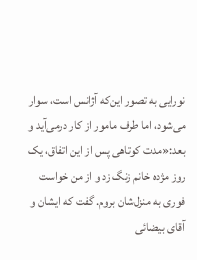نورایی به تصور این‌که آژانس است، سوار می‌شود، اما طرف مامور از کار درمی‌آید و بعد:«مدت كوتاهى پس از اين اتفاق، يک روز مژده خانم زنگ زد و از من خواست فورى به منزل‌شان بروم. گفت كه ايشان و آقای بيضائى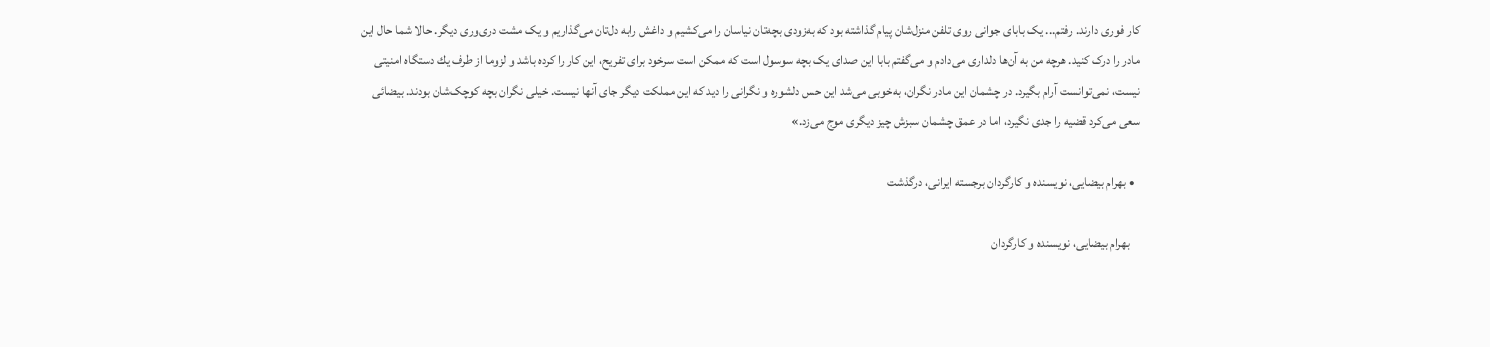كار فورى دارند. رفتم... يک باباى جوانى روى تلفن منزل‌شان پیام گذاشته بود كه به‌زودى بچه‌تان نياسان را مى‌كشيم و داغش رابه دل‌تان مى‌گذاریم و یک مشت درى‌وری ديگر. حالا شما حال اين مادر را درک كنيد. هرچه من به آن‌ها دلدارى مى‌دادم و مى‌گفتم بابا اين صدای يک بچه سوسول است كه ممكن است سرخود براى تفريح، اين كار را كرده باشد و لزوما از طرف يك دستگاه امنیتی نيست، نمى‌توانست آرام بگیرد. در چشمان اين مادر نگران، به‌خوبى مى‌شد اين حس دلشوره و نگرانی را ديد كه اين مملكت دیگر جاى آنها نيست. خيلى نگران بچه کوچک‌شان بودند. بيضائى سعى مى‌كرد قضيه را جدى نگیرد، اما در عمق چشمان سبزش چیز ديگری موج مى‌زد.»

  • بهرام بیضایی، نویسنده و کارگردان برجسته ایرانی، درگذشت

    بهرام بیضایی، نویسنده و کارگردان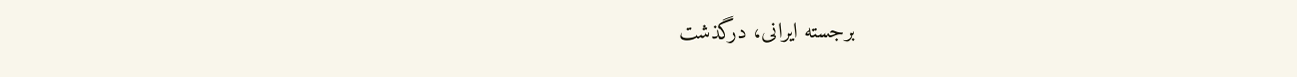برجسته ایرانی، درگذشت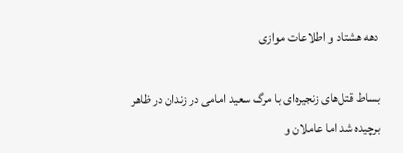دهه هشتاد و اطلاعات موازی

بساط قتل‌های زنجیره‌ای با مرگ سعید امامی در زندان در ظاهر برچیده شد اما عاملان و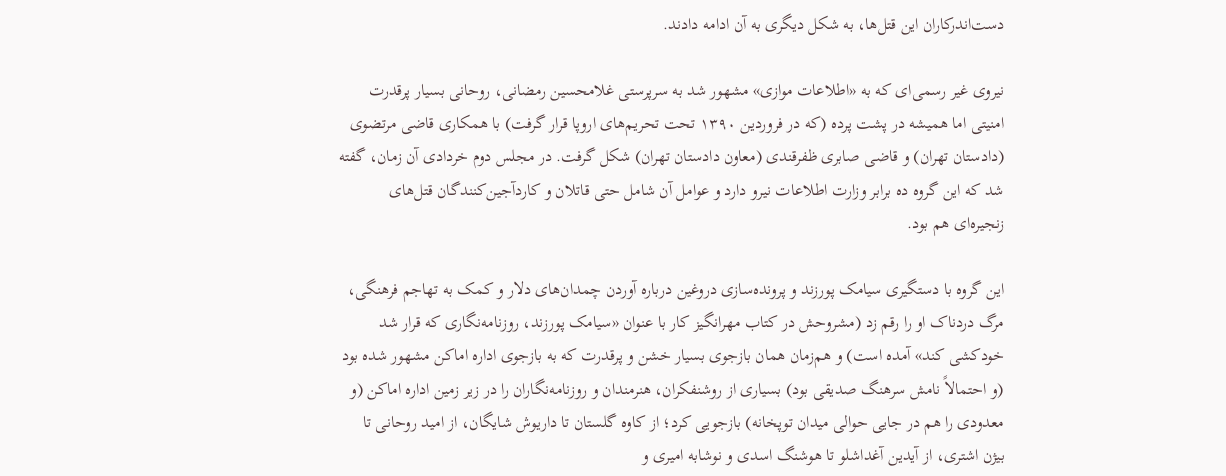دست‌اندرکاران این قتل‌ها، به شکل دیگری به آن ادامه دادند.

نیروی غیر رسمی‌ای که به «اطلاعات موازی» مشهور شد به سرپرستی غلامحسین رمضانی، روحانی بسیار پرقدرت امنیتی اما همیشه در پشت پرده (که در فروردین ۱۳۹۰ تحت تحریم‌های اروپا قرار گرفت) با همکاری قاضی مرتضوی (دادستان تهران) و قاضی صابری ظفرقندی (معاون دادستان تهران) شکل گرفت. در مجلس دوم خردادی آن زمان، گفته شد که این گروه ده برابر وزارت اطلاعات نیرو دارد و عوامل آن شامل حتی قاتلان و کاردآجین‌کنندگان قتل‌های زنجیره‌ای هم بود.

این گروه با دستگیری سیامک پورزند و پرونده‌سازی دروغین درباره آوردن چمدان‌های دلار و کمک به تهاجم فرهنگی، مرگ دردناک او را رقم زد (مشروحش در کتاب مهرانگیز کار با عنوان «سیامک پورزند، روزنامه‌نگاری که قرار شد خودکشی کند» آمده است) و هم‌زمان همان بازجوی بسیار خشن و پرقدرت که به بازجوی اداره اماکن مشهور شده بود (و احتمالاً نامش سرهنگ صدیقی بود) بسیاری از روشنفکران، هنرمندان و روزنامه‌نگاران را در زیر زمین اداره اماکن (و معدودی را هم در جایی حوالی میدان توپخانه) بازجویی کرد؛ از کاوه گلستان تا داریوش شایگان، از امید روحانی تا بیژن اشتری، از آیدین آغداشلو تا هوشنگ اسدی و نوشابه امیری و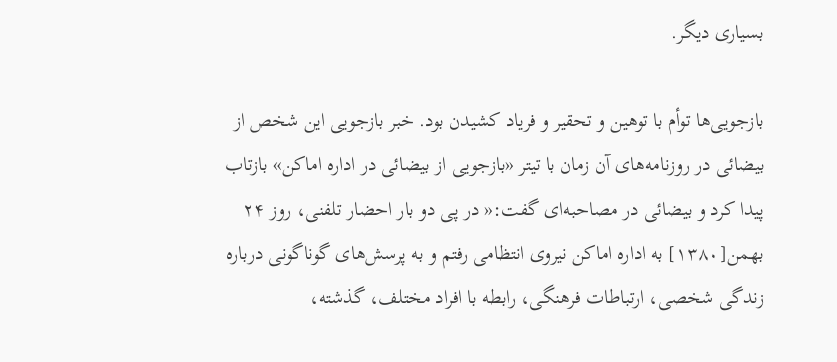بسیاری دیگر.

بازجویی‌ها توأم با توهین و تحقیر و فریاد کشیدن بود. خبر بازجویی این شخص از بیضائی در روزنامه‌های آن زمان با تیتر «بازجویی از بیضائی در اداره اماکن» بازتاب پیدا کرد و بیضائی در مصاحبه‌ای گفت:« در پی دو بار احضار تلفنی، روز ۲۴ بهمن[۱۳۸۰] به اداره اماکن نیروی انتظامی رفتم و به پرسش‌های گوناگونی درباره زندگی شخصی، ارتباطات فرهنگی، رابطه با افراد مختلف، گذشته،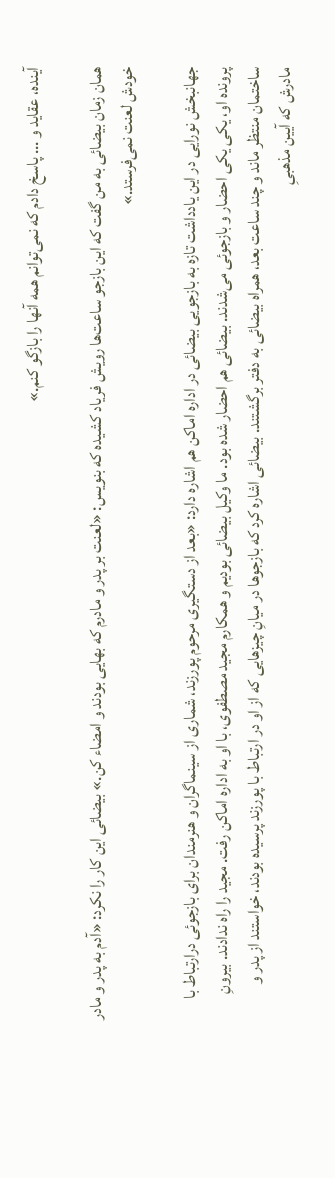آینده، عقاید و ... پاسخ دادم که نمی‌توانم همه آنها را بازگو کنم.»

همان زمان بیضائی به من گفت که این بازجو ساعت‌ها رویش فریاد کشیده که بنویس: «لعنت بر پدر و مادرم که بهایی بودند و امضاء کن.» بیضائی این کار را نکرد: «آدم به پدر و مادر خودش لعنت نمی‌فرستد.»

جهانبخش نورایی در این یادداشت تازه به بازجویی بیضائی در اداره اماکن هم اشاره دارد: «بعد از دستگیری مرحوم پورزند، شماری از سینماگران و هنرمندان برای بازجوئی درارتباط با پرونده او، یکی یکی احضار و بازجوئی می‌شدند. بیضائی هم احضار شده بود. ما وکیل بیضائی بودیم و همکارم مجید مصطفوی، با او به اداره اماکن رفت. مجید را راه ندادند. بیرونِ ساختمان منتظر ماند و چند ساعت بعد، همراه بیضائی به دفتر برگشتند. بیضائی اشاره کرد که بازجوها در میانِ چیزهایی که از او در ارتباط با پورزند پرسیده بودند، خواستند از پدر و مادرش که آیین مذهبیِ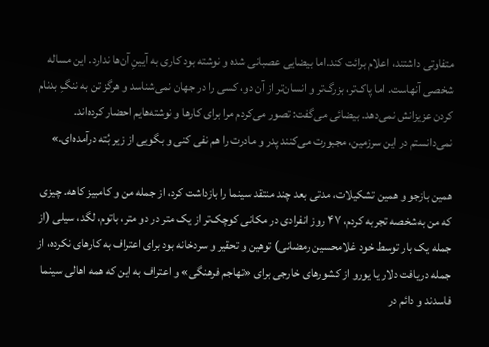متفاوتی داشتند، اعلام برائت کند.اما بیضایی عصبانی شده و نوشته بود کاری به آیینِ آن‌ها ندارد. این مساله شخصی آنهاست. اما پاک‌تر، بزرگ‌تر و انسان‌تر از آن دو، کسی را در جهان نمی‌شناسد و هرگز تن به ننگِ بدنام کردن عزیزانش نمی‌دهد. بیضائی می‌گفت: تصور می‌کردم مرا برای کارها و نوشته‌هایم احضار کرده‌اند. نمی‌دانستم در این سرزمین، مجبورت می‌کنند پدر و مادرت را هم نفی کنی و بگویی از زیر بُته درآمده‌ای.»

همین بازجو و همین تشکیلات، مدتی بعد چند منتقد سینما را بازداشت کرد، از جمله من و کامبیز کاهه. چیزی که من به‌شخصه تجربه کردم، ۴۷ روز انفرادی در مکانی کوچک‌تر از یک متر در دو متر، باتوم، لگد، سیلی (از جمله یک بار توسط خود غلامحسین رمضانی) توهین و تحقیر و سردخانه بود برای اعتراف به کارهای نکرده، از جمله دریافت دلار یا یورو از کشورهای خارجی برای «تهاجم فرهنگی» و اعتراف به این که همه اهالی سینما فاسدند و دائم در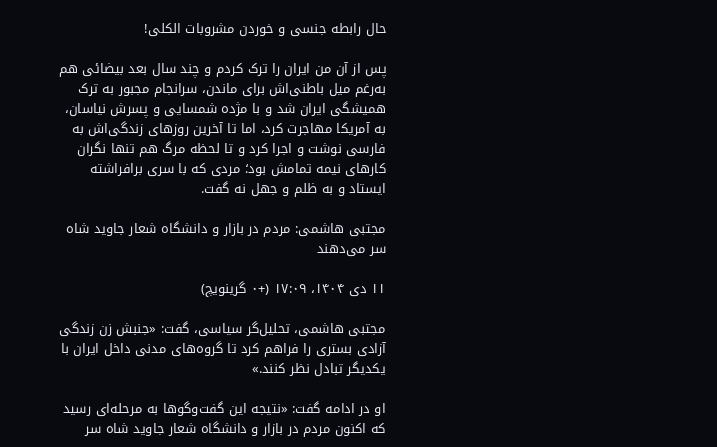حال رابطه جنسی و خوردن مشروبات الکلی!

پس از آن من ایران را ترک کردم و چند سال بعد بیضائی هم به‌رغم میل باطنی‌اش برای ماندن، سرانجام مجبور به ترک همیشگی ایران شد و با مژده شمسایی و پسرش نیاسان، به آمریکا مهاجرت کرد، اما تا آخرین روزهای زندگی‌اش به فارسی نوشت و اجرا کرد و تا لحظه مرگ هم تنها نگران کارهای نیمه تمامش بود؛ مردی که با سری برافراشته ایستاد و به ظلم و جهل نه گفت.

مجتبی هاشمی: مردم در بازار و دانشگاه شعار جاوید شاه سر می‌دهند

۱۱ دی ۱۴۰۴، ۱۷:۰۹ (+۰ گرینویچ)

مجتبی هاشمی، تحلیل‌گر سیاسی، گفت: «جنبش زن زندگی آزادی بستری را فراهم کرد تا گروه‌های مدنی داخل ایران با یکدیگر تبادل نظر کنند.»

او در ادامه گفت: «نتیجه این گفت‌وگوها به مرحله‌ای رسید که اکنون مردم در بازار و دانشگاه شعار جاوید شاه سر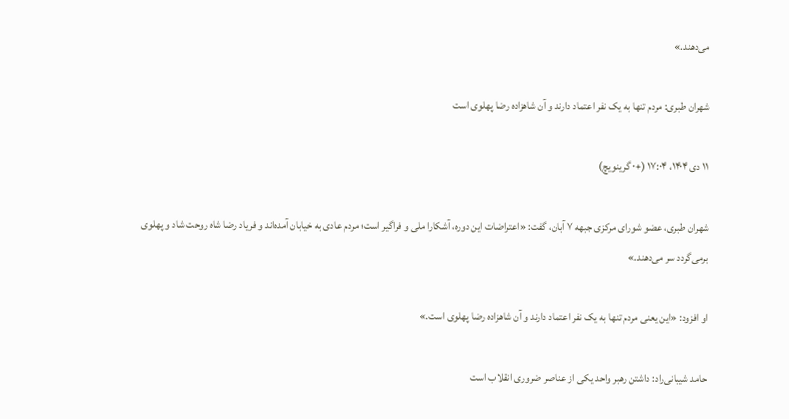می‌دهند.»

شهران طبری: مردم تنها به یک نفر اعتماد دارند و آن شاهزاده رضا پهلوی است

۱۱ دی ۱۴۰۴، ۱۷:۰۴ (+۰ گرینویچ)

شهران طبری، عضو شورای مرکزی جبهه ۷ آبان، گفت: «اعتراضات این دوره، آشکارا ملی و فراگیر است؛ مردم عادی به خیابان آمده‌اند و فریاد رضا شاه روحت شاد و پهلوی برمی‌گردد سر می‌دهند.»

او افزود: «این یعنی مردم تنها به یک نفر اعتماد دارند و آن شاهزاده رضا پهلوی است.»

حامد شیبانی‌راد: داشتن رهبر واحد یکی از عناصر ضروری انقلاب است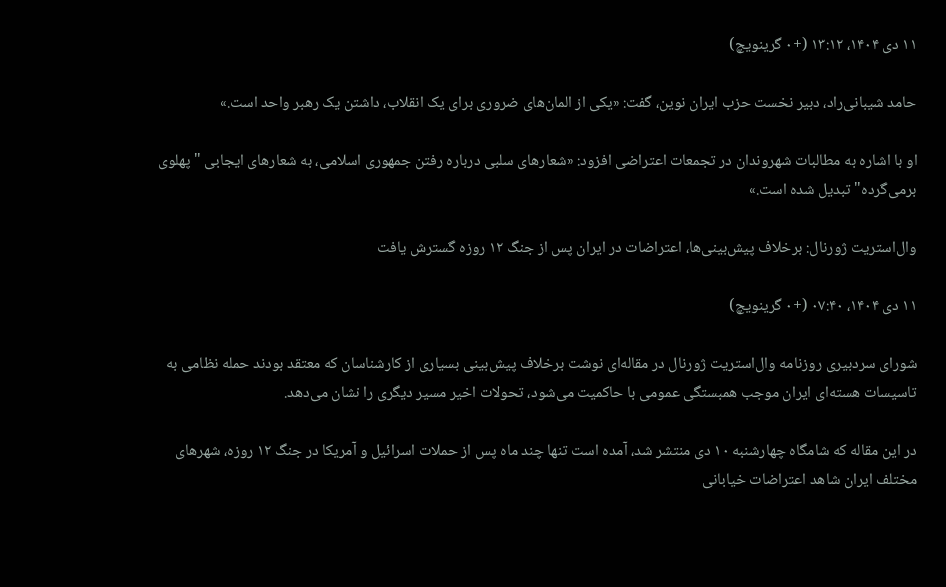۱۱ دی ۱۴۰۴، ۱۳:۱۲ (+۰ گرینویچ)

حامد شیبانی‌راد، دبیر نخست حزب ایران نوین، گفت: «یکی از المان‌های ضروری برای یک انقلاب، داشتن یک رهبر واحد است.»

او با اشاره به مطالبات شهروندان در تجمعات اعتراضی افزود: «شعارهای سلبی درباره رفتن جمهوری اسلامی، به شعارهای ایجابی "پهلوی برمی‌گرده" تبدیل شده است.»

وال‌استریت ژورنال: برخلاف پیش‌بینی‌ها، اعتراضات در ایران پس از جنگ ۱۲ روزه گسترش یافت

۱۱ دی ۱۴۰۴، ۰۷:۴۰ (+۰ گرینویچ)

شورای سردبیری روزنامه وال‌استریت ژورنال در مقاله‌ای نوشت برخلاف پیش‌بینی بسیاری از کارشناسان که معتقد بودند حمله نظامی به تاسیسات هسته‌ای ایران موجب همبستگی عمومی با حاکمیت می‌شود، تحولات اخیر مسیر دیگری را نشان می‌دهد.

در این مقاله که شامگاه چهارشنبه ۱۰ دی منتشر شد، آمده است تنها چند ماه پس از حملات اسرائیل و آمریکا در جنگ ۱۲ روزه، شهرهای مختلف ایران شاهد اعتراضات خیابانی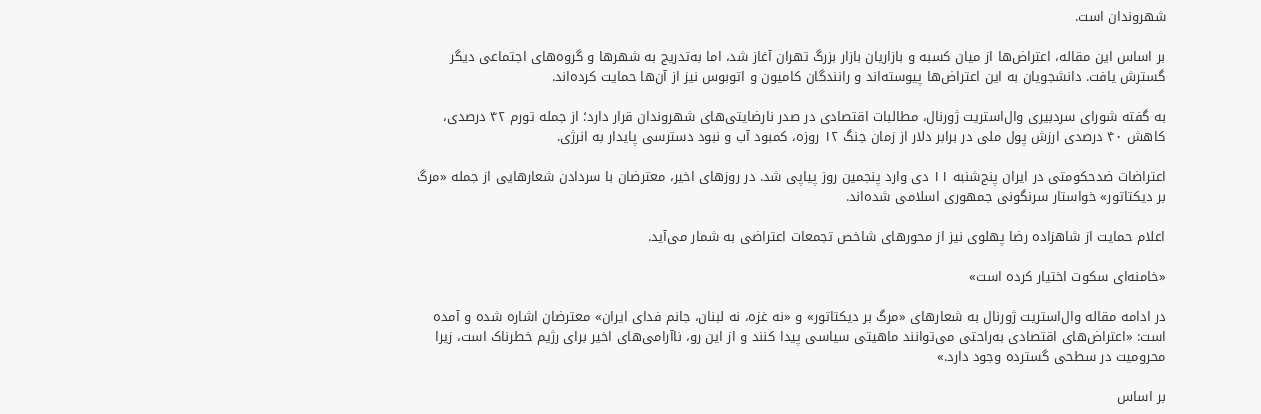شهروندان است.

بر اساس این مقاله، اعتراض‌ها از میان کسبه و بازاریان بازار بزرگ تهران آغاز شد، اما به‌تدریج به شهرها و گروه‌های اجتماعی دیگر گسترش یافت. دانشجویان به این اعتراض‌ها پیوسته‌اند و رانندگان کامیون و اتوبوس نیز از آن‌ها حمایت کرده‌اند.

به گفته شورای سردبیری وال‌استریت ژورنال، مطالبات اقتصادی در صدر نارضایتی‌های شهروندان قرار دارد؛ از جمله تورم ۴۲ درصدی، کاهش ۴۰ درصدی ارزش پول ملی در برابر دلار از زمان جنگ ۱۲ روزه، کمبود آب و نبود دسترسی پایدار به انرژی.

اعتراضات ضدحکومتی در ایران پنج‌شنبه ۱۱ دی وارد پنجمین روز پیاپی شد. در روزهای اخیر، معترضان با سردادن شعارهایی از جمله «مرگ بر دیکتاتور» خواستار سرنگونی جمهوری اسلامی شده‌اند.

اعلام حمایت از شاهزاده رضا پهلوی نیز از محورهای شاخص تجمعات اعتراضی به شمار می‌آید.

«خامنه‌ای سکوت اختیار کرده است»

در ادامه مقاله وال‌استریت ژورنال به شعارهای «مرگ بر دیکتاتور» و «نه غزه، نه لبنان، جانم فدای ایران» معترضان اشاره شده و آمده است: «اعتراض‌های اقتصادی به‌راحتی می‌توانند ماهیتی سیاسی پیدا کنند و از این رو، ناآرامی‌های اخیر برای رژیم خطرناک است، زیرا محرومیت در سطحی گسترده وجود دارد.»

بر اساس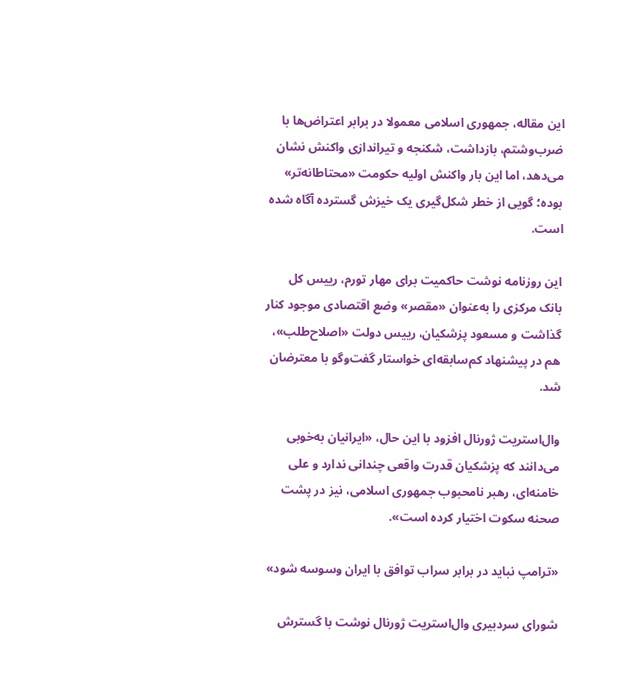این مقاله، جمهوری اسلامی معمولا در برابر اعتراض‌ها با ضرب‌وشتم، بازداشت، شکنجه و تیراندازی واکنش نشان می‌دهد، اما این بار واکنش اولیه حکومت «محتاطانه‌تر» بوده؛ گویی از خطر شکل‌گیری یک خیزش گسترده آگاه شده است.

این روزنامه نوشت حاکمیت برای مهار تورم، رییس کل بانک مرکزی را به‌عنوان «مقصر» وضع اقتصادی موجود کنار گذاشت و مسعود پزشکیان، رییس دولت «اصلاح‌طلب»، هم در پیشنهاد کم‌سابقه‌ای خواستار گفت‌وگو با معترضان شد.

وال‌استریت ژورنال افزود با این حال، «ایرانیان به‌خوبی می‌دانند که پزشکیان قدرت واقعی چندانی ندارد و علی خامنه‌ای، رهبر نامحبوب جمهوری اسلامی، نیز در پشت صحنه سکوت اختیار کرده است».

«ترامپ نباید در برابر سراب توافق با ایران وسوسه شود»

شورای سردبیری وال‌استریت ژورنال نوشت با گسترش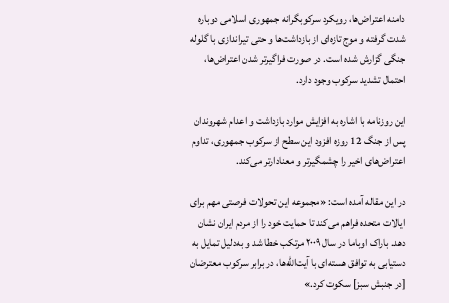دامنه اعتراض‌ها، رویکرد سرکوبگرانه جمهوری اسلامی دوباره شدت گرفته و موج تازه‌ای از بازداشت‌ها و حتی تیراندازی با گلوله جنگی گزارش شده است. در صورت فراگیرتر شدن اعتراض‌ها، احتمال تشدید سرکوب وجود دارد.

این روزنامه با اشاره به افزایش موارد بازداشت و اعدام شهروندان پس از جنگ 12 روزه افزود این سطح از سرکوب جمهوری، تداوم اعتراض‌های اخیر را چشمگیرتر و معنادارتر می‌کند.

در این مقاله آمده است: «مجموعه این تحولات فرصتی مهم برای ایالات متحده فراهم می‌کند تا حمایت خود را از مردم ایران نشان دهد. باراک اوباما در سال ۲۰۰۹ مرتکب خطا شد و به‌دلیل تمایل به دستیابی به توافق هسته‌ای با آیت‌الله‌ها، در برابر سرکوب معترضان [در جنبش سبز] سکوت کرد.»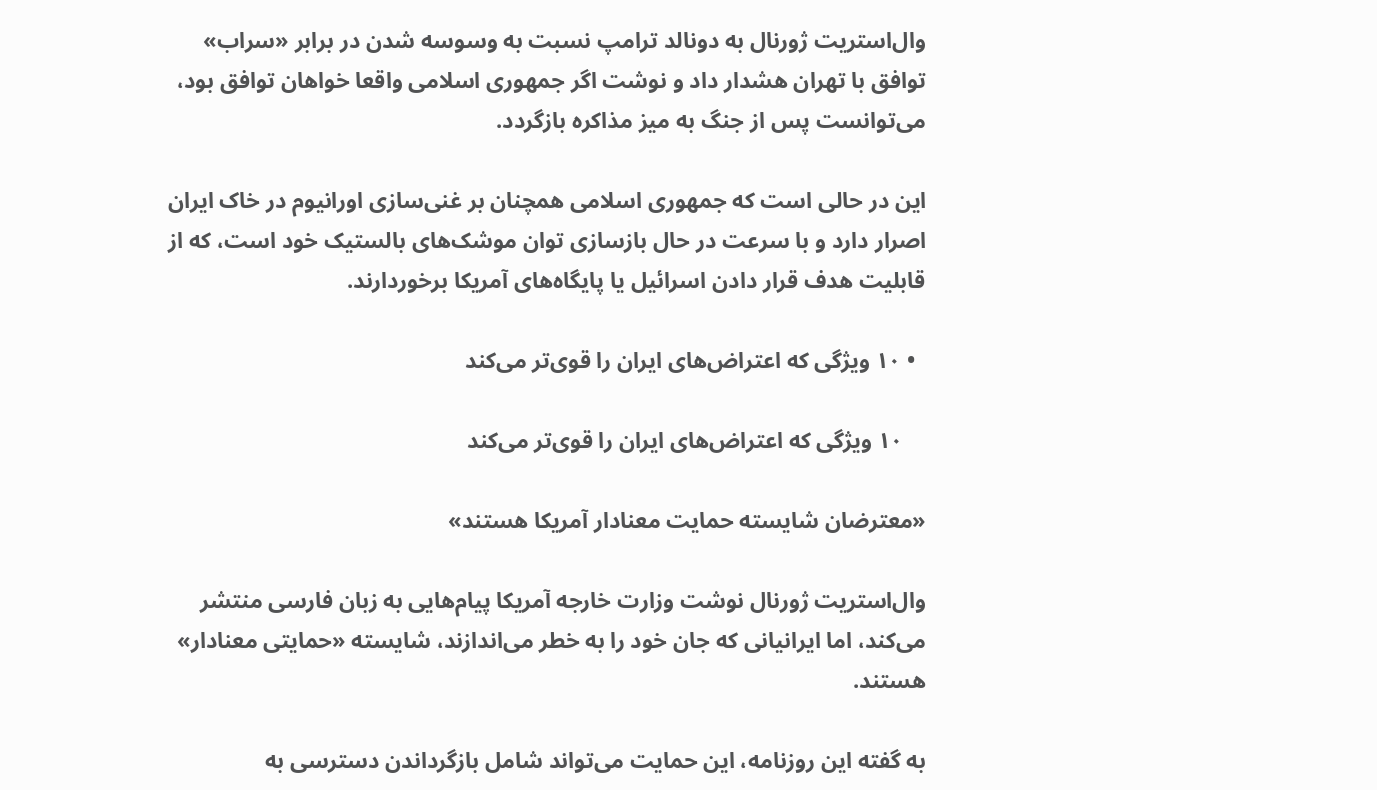وال‌استریت ژورنال به دونالد ترامپ نسبت به وسوسه شدن در برابر «سراب» توافق با تهران هشدار داد و نوشت اگر جمهوری اسلامی واقعا خواهان توافق بود، می‌توانست پس از جنگ به میز مذاکره بازگردد.

این در حالی است که جمهوری اسلامی همچنان بر غنی‌سازی اورانیوم در خاک ایران اصرار دارد و با سرعت در حال بازسازی توان موشک‌های بالستیک خود است، که از قابلیت هدف قرار دادن اسرائیل یا پایگاه‌های آمریکا برخوردارند.

  • ۱۰ ویژگی که اعتراض‌های ایران را قوی‌تر می‌کند

    ۱۰ ویژگی که اعتراض‌های ایران را قوی‌تر می‌کند

«معترضان شایسته حمایت معنادار آمریکا هستند»

وال‌استریت ژورنال نوشت وزارت خارجه آمریکا پیام‌هایی به زبان فارسی منتشر می‌کند، اما ایرانیانی که جان خود را به خطر می‌اندازند، شایسته «حمایتی معنادار» هستند.

به گفته این روزنامه، این حمایت می‌تواند شامل بازگرداندن دسترسی به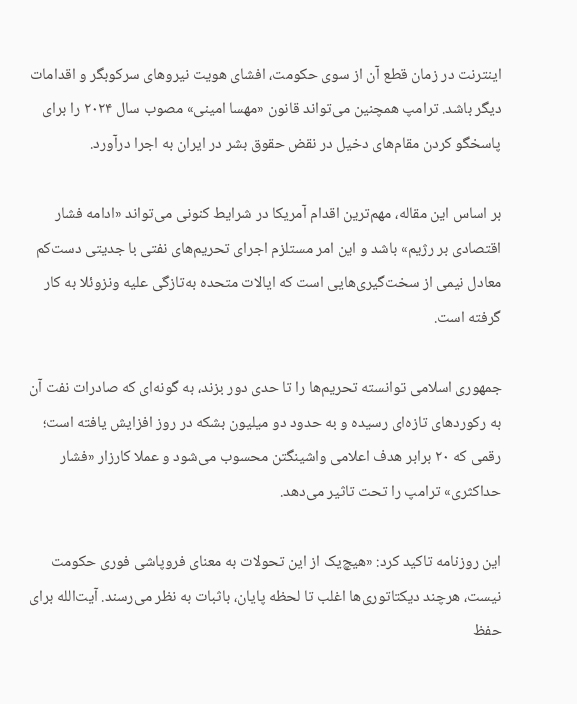اینترنت در زمان قطع آن از سوی حکومت، افشای هویت نیروهای سرکوبگر و اقدامات دیگر باشد. ترامپ همچنین می‌تواند قانون «مهسا امینی» مصوب سال ۲۰۲۴ را برای پاسخگو کردن مقام‌های دخیل در نقض حقوق بشر در ایران به اجرا درآورد.

بر اساس این مقاله، مهم‌ترین اقدام آمریکا در شرایط کنونی می‌تواند «ادامه فشار اقتصادی بر رژیم» باشد و این امر مستلزم اجرای تحریم‌های نفتی با جدیتی دست‌کم معادل نیمی از سخت‌گیری‌هایی است که ایالات متحده به‌تازگی علیه ونزوئلا به کار گرفته است.

جمهوری اسلامی توانسته تحریم‌ها را تا حدی دور بزند، به گونه‌ای ‌که صادرات نفت آن به رکوردهای تازه‌ای رسیده و به حدود دو میلیون بشکه در روز افزایش یافته است؛ رقمی که ۲۰ برابر هدف اعلامی واشینگتن محسوب می‌شود و عملا کارزار «فشار حداکثری» ترامپ را تحت تاثیر می‌دهد.

این روزنامه تاکید کرد: «هیچ‌یک از این تحولات به معنای فروپاشی فوری حکومت نیست، هرچند دیکتاتوری‌ها اغلب تا لحظه پایان، باثبات به نظر می‌رسند. آیت‌الله‌ برای حفظ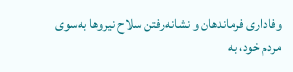وفاداری فرماندهان و نشانه‌رفتن سلاح نیروها به‌سوی مردم خود، به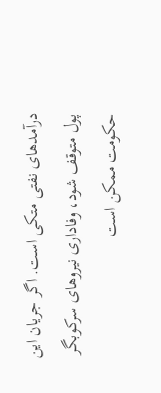درآمدهای نفتی متکی است. اگر جریان این پول متوقف شود، وفاداری نیروهای سرکوبگر حکومت ممکن است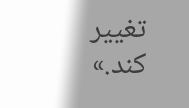تغییر کند.»